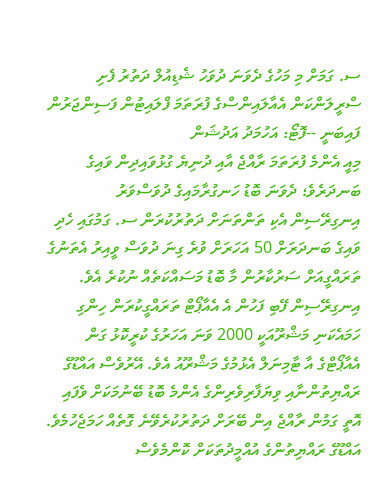ސ. ގަމަށް މި މަހުގެ ދެވަނަ ދުވަހު ޝެޑިއުލް ދަތުރު ފެށި ސްރީލަންކަން އެއާލައިންސްގެ ފުރަތަމަ ފްލައިޓުން ފަސިންޖަރުން ފައިބަނީ --ފޮޓޯ: އަހުމަދު އަދުޝަން
މިއީ އެންމެ ފުރަތަމަ ރާއްޖެ އާއި ދުނިޔެ ގުޅުވައިދިން ވައިގެ ބަނދަރެވެ؛ ދެވަނަ ބޮޑު ހަނގުރާމައިގެ ދުވަސްވަރު އިނގިރޭސިން އެކި ތަންތަނަށް ދަތުރުކުރަން ސ. ގަމުގައި ހެދި ވައިގެ ބަނދަރަށް 50 އަހަރަށް ވުރެ ގިނަ ދުވަސް ވީއިރު އެތަނުގެ ތަރައްގީއަށް ސަރުކާރުން މާ ބޮޑު މަސައްކަތެއް ނުކުރެ އެވެ.
އިނގިރޭސިން ފޭބި ފަހުން އެ އެއާޕޯޓް ތަރައްގީކުރަން ހިންގި ހަމައެކަނި މަޝްރޫއަކީ 2000 ވަނަ އަހަރުގެ ކުރީކޮޅު ގަން އެއާޕޯޓްގެ އާ ޓާމިނަލް އެޅުމުގެ މަޝްރޫއު އެވެ. އޭރުވެސް އައްޑޫގެ ރައްޔިތުންނާއި ވިޔަފާރިވެރިންގެ އެންމެ ބޮޑު ބޭނުމަކަށް ވެފައި އޮތީ ގަމުން ރާއްޖެ އިން ބޭރަށް ދަތުރުކުރެވޭނެ ގޮތެއް ހަމަޖެހުމެވެ.
އައްޑޫގެ ރައްޔިތުންގެ އުއްމީދުތަކަށް ކޮންމެވެސް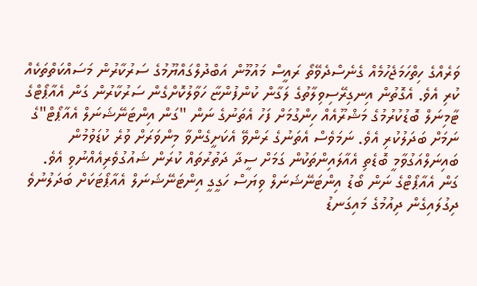ވަރެއްގެ ހިތްހަމަޖެހުމެއް ގެނެސްދެވޭތޯ ރައީސް މައުމޫން އަބްދުލްގައްޔޫމުގެ ސަރުކާރުން މަސައްކަތްތަކެއް ކުރި އެވެ. އެގޮތުން އިނގިރޭސިވިލާތުގެ ލަގާން ކުންފުންޏާ ހަވާލުކޮށްގެން ސަރުކާރުން ގަން އެއާޕޯޓްގެ ޓާމިނަލް ބޮޑުކުރުމުގެ މަޝްރޫއެއް ހިންގުމަށް ފަހު އެތަނުގެ ނަން "ގަން އިންޓަނޭޝަނަލް އެއާޕޯޓް"ގެ ނަމަށް ބަދަލުކުރި އެވެ. ނަމަވެސް އެތަނުގެ ރަންވޭ އެކަށީގެންވާ މިންވަރަށް ވުރެ ކުޑަވުމުން ބައިނަލްއަގުވާމީ ބޮޑެތި އެއާލައިންތަކުން ގަމަށް ސީދާ ދަތުރުތައް ކުރަން ޝައުގުވެރިއެއްނުވި އެވެ.
ގަން އެއާޕޯޓްގެ ނަން ބޯޑު އިންޓަނޭޝަނަލް ވިޔަސް ހަގީގީ އިންޓަނޭޝަނަލް އެއާޕޯޓަކަށް ބަދަލުނުވެ ދިގުލައިގެން ދިއުމުގެ މައިގަނޑު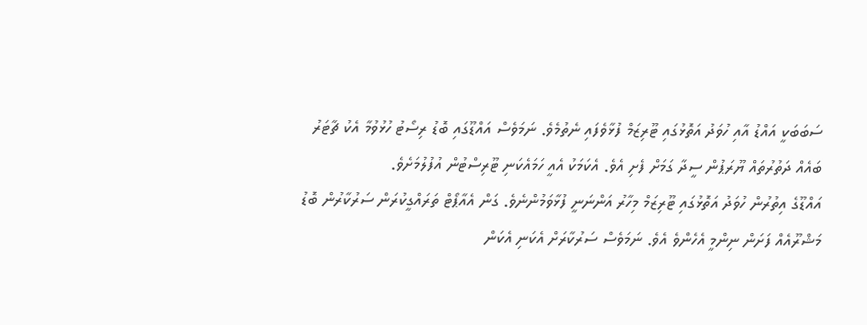ސަބަބަކީ އައްޑު އާއި ހުވަދު އަތޮޅުގައި ޓޫރިޒަމް ފުޅާވެފައި ނެތުމެވެ. ނަމަވެސް އައްޑޫގައި ބޮޑު ރިސޯޓު ހުޅުވުމާ އެކު ޗާޓަރު ބައެއް ދަތުރުތައް ޔޫރަޕުން ސީދާ ގަމަށް ފެށި އެވެ. އެކަމަކު އެއީ ހަމައެކަނި ޓޫރިސްޓުން އުފުލުމަށެވެ.
އައްޑޫގެ އިތުރުން ހުވަދު އަތޮޅުގައި ޓޫރިޒަމް މިހާރު އަންނަނީ ފުޅާވަމުންނެވެ. ގަން އެއާޕޯޓް ތަރައްގީކުރަން ސަރުކާރުން ބޮޑު މަޝްރޫއެއް ފަށަން ނިންމީ އެހެންވެ އެވެ. ނަމަވެސް ސަރުކާރަށް އެކަނި އެކަން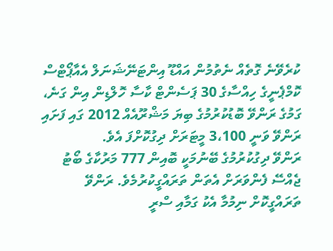ކުރެވޭނެ ގޮތެއް ނެތުމުން އައްޑޫ އިންޓަނޭޝަނަލް އެއާޕޯޓްސް ކޮމްޕެނީގެ ހިއްސާގެ 30 ޕަސެންޓް ކާސާ ހޮލްޑިން އިން ގަނެ، ގަމުގެ ރަންވޭ ބޮޑުކުރުމުގެ ބިޔަ މަޝްރޫއެއް 2012 ގައި ފަށައި ރަންވޭ ވަނީ 3،100 މީޓަރަށް ދިގުކޮށްފަ އެވެ.
ރަންވޭ ދިގުކުރުމުގެ ބޭނުމަކީ ބޮއިން 777 މަރުކާގެ ބޯޓު ޖެއްސޭ ފެންވަރަށް އެތަން ތަރައްގީކުރުމެވެ. ރަންވޭ ތަރައްގީކޮށް ނިމުމާ އެކު ގަމާއި ސްރީ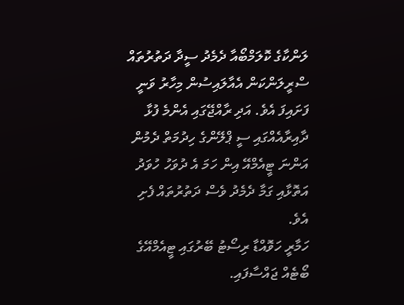ލަންކާގެ ކޮލަމްބޯއާ ދެމެދު ސީދާ ދަތުރުތައް ސްރީލަންކަން އެއާލައިސުން މިހާރު ވަނީ ފަށައިފަ އެވެ. އަދި ރާއްޖޭގައި އެންމެ ފުޅާ ދާއިރާއެއްގައި ސީ ޕްލޭންގެ ހިދުމަތް ދެމުން އަންނަ ޓީއެމްއޭ އިން ހަމަ އެ ދުވަހު ހުވަދު އަތޮޅާއި ގަމާ ދެމެދު ވެސް ދަތުރުތައް ފެށި އެވެ.
ހަމާރީ ހަވޮއްޑާ ރިސޯޓު ބޭރުގައި ޓީއެމްއޭގެ ބޯޓެއް ޖައްސާފައި.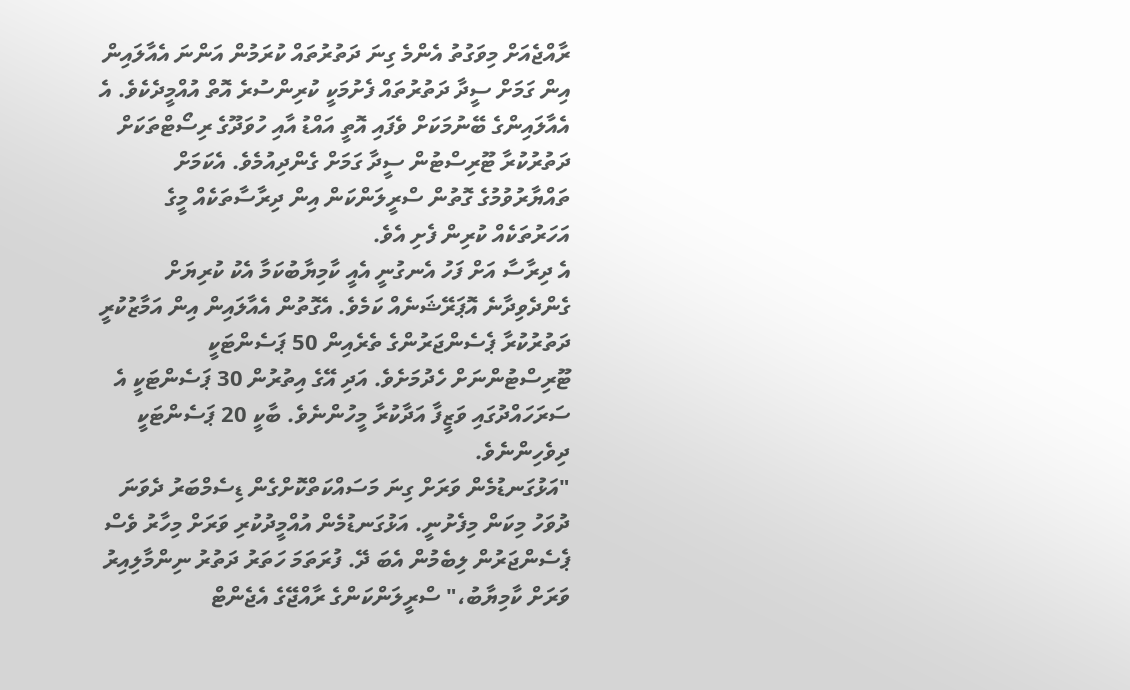ރާއްޖެއަށް މިވަގުތު އެންމެ ގިނަ ދަތުރުތައް ކުރަމުން އަންނަ އެއާލައިން އިން ގަމަށް ސީދާ ދަތުރުތައް ފެށުމަކީ ކުރިންސުރެ އޮތް އުއްމީދެކެވެ. އެ އެއާލައިންގެ ބޭނުމަކަށް ވެފައި އޮތީ އައްޑު އާއި ހުވަދޫގެ ރިސޯޓްތަކަށް ދަތުރުކުރާ ޓޫރިސްޓުން ސީދާ ގަމަށް ގެންދިއުމެވެ. އެކަމަށް ތައްޔާރުވުމުގެ ގޮތުން ސްރީލަންކަން އިން ދިރާސާތަކެއް މީގެ އަހަރުތަކެއް ކުރިން ފެށި އެވެ.
އެ ދިރާސާ އަށް ފަހު އެނގުނީ އެއީ ކާމިޔާބުކަމާ އެކު ކުރިޔަށް ގެންދެވިދާނެ އޮޕަރޭޝަނެއް ކަމެވެ. އެގޮތުން އެއާލައިން އިން އަމާޒުކުރީ ދަތުރުކުރާ ޕެސެންޖަރުންގެ ތެރެއިން 50 ޕަސެންޓަކީ ޓޫރިސްޓުންނަށް ހެދުމަށެވެ. އަދި އޭގެ އިތުރުން 30 ޕަސެންޓަކީ އެ ސަރަހައްދުގައި ވަޒީފާ އަދާކުރާ މީހުންނެވެ. ބާކީ 20 ޕަސެންޓަކީ ދިވެހިންނެވެ.
"އަޅުގަނޑުމެން ވަރަށް ގިނަ މަސައްކަތްކޮށްގެން ޑިސެމްބަރު ދެވަނަ ދުވަހު މިކަން މިފެށުނީ. އަޅުގަނޑުމެން އުއްމީދުކުރި ވަރަށް މިހާރު ވެސް ޕެސެންޖަރުން ލިބެމުން އެބަ ދޭ. ފުރަތަމަ ހަތަރު ދަތުރު ނިންމާލިއިރު ވަރަށް ކާމިޔާބު،" ސްރީލަންކަންގެ ރާއްޖޭގެ އެޖެންޓް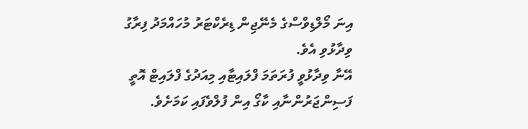އިނަ މޯލްޑިވްސްގެ މެނޭޖިން ޑިރެކްޓަރު މުހައްމަދު ފިރާގު ވިދާޅުވި އެވެ.
އޭނާ ވިދާޅުވީ ފުރަތަމަ ފްލައިޓާއި މިއަދުގެ ފްލައިޓް އޮތީ ފަސިންޖަރުންނާއި ކާގޯ އިން ފުލްވެފައި ކަމަށެވެ.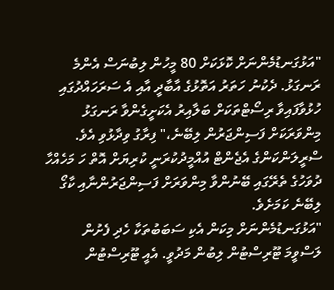"އަޅުގަނޑުމެންނަށް ކޮޅަކަށް 80 މީހުން ލިބުނަސް އެންމެ ރަނގަޅު. ދެކުނު ހަތަރު އަތޮޅުގެ އާބާދީ އާއި އެ ސަރަހައްދުގައި ހުޅުވާފައިވާ ރިސޯޓްތަކަށް ބަލާއިރު އެކަށީގެންވާ ރަނގަޅު މިންވަރަކަށް ފަސިންޖަރުން ލިބޭނެ،" ފިރާގު ވިދާޅުވި އެވެ.
ސްރީލަންކަންގެ އެޖެންޓް އުއްމީދުކުރަނީ ކުރިޔަށް އޮތް ހަ މަހެއްހާ ދުވަހުގެ ތެރޭގައި ބޭނުންވާ މިންވަރަށް ފަސިންޖަރުންނާއި ކާގޯ ލިބޭނެ ކަމަށެވެ.
"އަޅުގަނޑުމެންނަށް މިކަން އެކި ސަބަބުތަކާ ހެދި ފެށުން ލަސްވީމަ ޓޫރިސްޓުން ލިބުން މަދުވީ. އެއީ ޓޫރިސްޓުން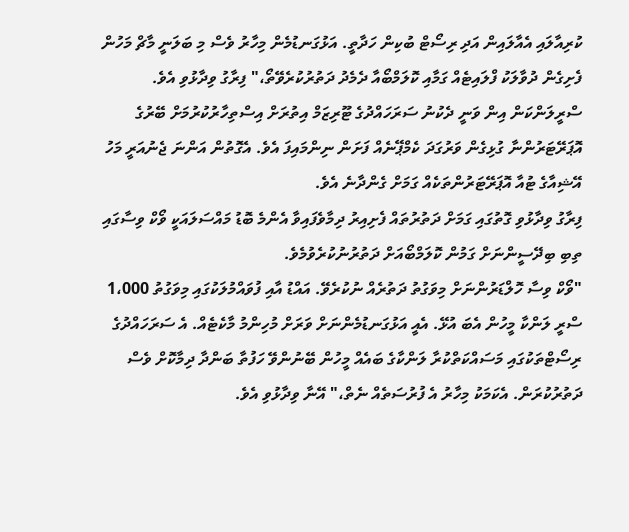ކުރިއާލައި އެއާލައިން އަދި ރިސޯޓް ބުކިން ހަދާތީ. އަޅުގަނޑުމެން މިހާރު ވެސް މި ބަލަނީ މާޗް މަހުން ފެށިގެން ދުވާލަކު ފްލައިޓެއް ގަމާއި ކޮލަމްބޯއާ ދެމެދު ދަތުރުކުރެވޭތޯ،" ފިރާގު ވިދާޅުވި އެވެ.
ސްރީލަންކަން އިން ވަނީ ދެކުނު ސަރަހައްދުގެ ޓޫރިޒަމް އިތުރަށް އިސްތިހާރުކުރުމަށް ބޭރުގެ އޮޕަރޭޓަރުންނާ ގުޅިގެން ވަރުގަދަ ކެމްޕޭނެއް ފަށަން ނިންމައިފަ އެވެ. އެގޮތުން އަންނަ ޖެނުއަރީ މަހު އޭޝިއާގެ ޓުއާ އޮޕަރޭޓަރުންތަކެއް ގަމަށް ގެންދާނެ އެވެ.
ފިރާގު ވިދާޅުވި ގޮތުގައި ގަމަށް ދަތުރުތައް ފެށިއިރު ދިމާވެފައިވާ އެންމެ ބޮޑު މައްސަލައަކީ ވޯކް ވިސާގައި ތިބި ބިދޭސީންނަށް ގަމުން ކޮލަމްބޯއަށް ދަތުރުނުކުރެވުމެވެ.
"ވޯކް ވިސާ ހޮލްޑަރުންނަށް މިވަގުތު ދަތުރެއް ނުކުރެވޭ. އައްޑު އާއި ފުވައްމުލަކުގައި މިވަގުތު 1،000 ސްރީ ލަންކާ މީހުން އެބަ އުޅޭ. އެއީ އަޅުގަނޑުމެންނަށް ވަރަށް މުހިންމު މާކެޓެއް. އެ ސަރަހައްދުގެ ރިސޯޓްތަކުގައި މަސައްކަތްކުރާ ލަންކާގެ ބައެއް މީހުން ބޭނުންވޭ ހަފުތާ ބަންދާ ދިމާކޮށް ވެސް ދަތުރުކުރަން. އެކަމަކު މިހާރު އެ ފުރުސަތެއް ނެތް،" އޭނާ ވިދާޅުވި އެވެ.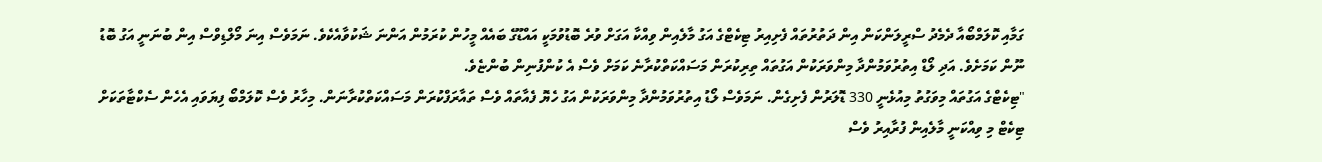ގަމާއި ކޮލަމްބޯއާ ދެމެދު ސްރީލަންކަން އިން ދަތުރުތައް ފެށިއިރު ޓިކެޓްގެ އަގު މާލެއިން ވިއްކާ އަގަށް ވުރެ ބޮޑުވުމަކީ އައްޑޫގެ ބައެއް މީހުން ކުރަމުން އަންނަ ޝަކުވާއެކެވެ. ނަމަވެސް އިނަ މޯލްޑިވްސް އިން ބުނަނީ އަގު ބޮޑު ނޫން ކަމަށެވެ. އަދި ލޯޑް އިތުރުވަމުންދާ މިންވަރަކުން އަގުތައް ތިރިކުރަން މަސައްކަތްކުރާނެ ކަމަށް ވެސް އެ ކުންފުނިން ބުންޏެވެ.
"ޓިކެޓްގެ އަގުތައް މިވަގުތު މިއުޅެނީ 330 ޑޮލަރުން ފެށިގެން. ނަމަވެސް ލޯޑު އިތުރުވަމުންދާ މިންވަރަކުން އަގު ހެޔޮ ފެއާތައް ވެސް ތައާރަފްކުރަން މަސައްކަތްކުރާނަން. މިހާރު ވެސް ކޮލަމްބޯ ފިޔަވައި އެހެން ސެކްޓާތަކަށް ޓިކެޓް މި ވިއްކަނީ މާލެއިން ފުރާއިރު ވެސް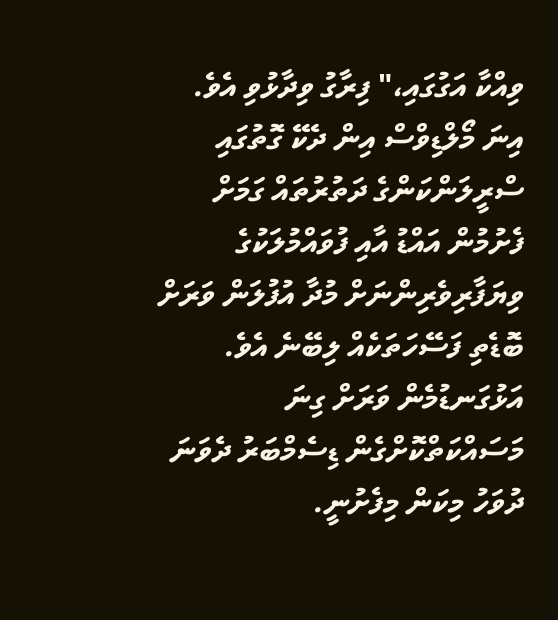ވިއްކާ އަގުގައި،" ފިރާގު ވިދާޅުވި އެވެ.
އިނަ މޯލްޑިވްސް އިން ދެކޭ ގޮތުގައި ސްރީލަންކަންގެ ދަތުރުތައް ގަމަށް ފެށުމުން އައްޑު އާއި ފުވައްމުލަކުގެ ވިޔަފާރިވެރިންނަށް މުދާ އުފުލަން ވަރަށް ބޮޑެތި ފަސޭހަތަކެއް ލިބޭނެ އެވެ.
އަޅުގަނޑުމެން ވަރަށް ގިނަ މަސައްކަތްކޮށްގެން ޑިސެމްބަރު ދެވަނަ ދުވަހު މިކަން މިފެށުނީ.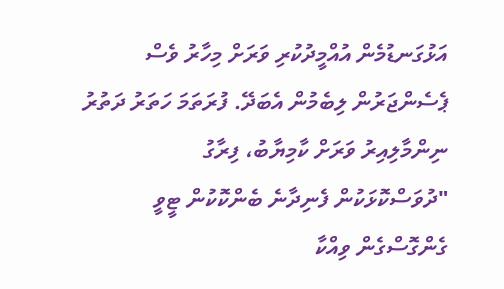އަޅުގަނޑުމެން އުއްމީދުކުރި ވަރަށް މިހާރު ވެސް ޕެސެންޖަރުން ލިބެމުން އެބަދޭ. ފުރަތަމަ ހަތަރު ދަތުރު ނިންމާލިއިރު ވަރަށް ކާމިޔާބު، ފިރާގު
"ދުވަސްކޮޅަކުން ފެނިދާނެ ބެންކޮކުން ޓީވީ ގެންގޮސްގެން ވިއްކާ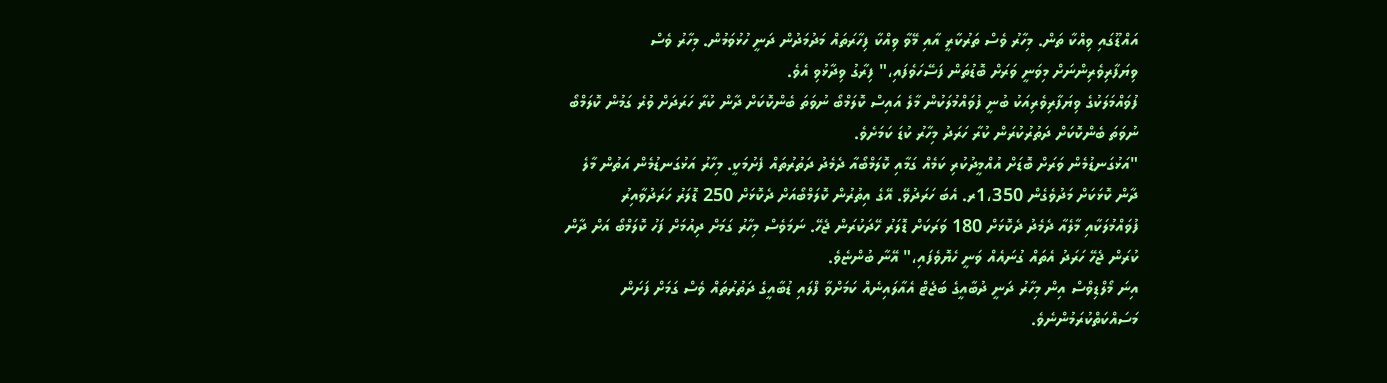އައްޑޫގައި ވިއްކާ ތަން. މިހާރު ވެސް ތަރުކާރީ އާއި މޭވާ ވިއްކާ ފިހާރަތައް މަދުމަދުން ދަނީ ހުޅުވަމުން. މިހާރު ވެސް ވިޔަފާރިވެރިންނަށް މިވަނީ ވަރަށް ބޮޑުތަން ފަސޭހަވެފައި،" ފިރާގު ވިދާޅުވި އެވެ.
ފުވައްމަލަކުގެ ވިޔަފާރިވެރިއަކު ބުނީ ފުވައްމުލަކުން މާލެ އައިސް ކޮލަމްބޯ ނުވަތަ ބެންކޮކަށް ދާން ކުރާ ހަރަދަށް ވުރެ ގަމުން ކޮލަމްބޯ ނުވަތަ ބެންކޮކަށް ދަތުރުކުރަން ކުރާ ހަރަދު މިހާރު ކުޑަ ކަމަށެވެ.
"އަޅުގަނޑުމެން ވަރަށް ބޮޑަށް އުއްމީދުކުރި ކަމެއް ގަމާއި ކޮލަމްބޯއާ ދެމެދު ދަތުރުތައް ފެށުމަކީ. މިހާރު އަޅުގަނޑުމެން އަތުން މާލެ ދާން ކޮޅަކަށް މަދުވެގެން 1،350ރ. އެބަ ހަރަދުވޭ. އޭގެ އިތުރުން ކޮލަމްބޯއަށް ދެކޮޅަށް 250 ޑޮލަރު ހަރަދުވާއިރު ފުވައްމުލަކާއި މާލެއާ ދެމެދު ދެކޮޅަށް 180 ވަރަކަށް ޑޮލަރު ހޭދަކުރަން ޖެހޭ. ނަމަވެސް މިހާރު ގަމަށް ދިއުމަށް ފަހު ކޮލަމްބޯ އަށް ދާން ކުރަން ޖެހޭ ހަރަދު އެތައް ގުނައެއް ވަނީ ހެޔޮވެފައި،" އޭނާ ބުންޏެވެ.
އިނަ މޯލްޑިވްސް އިން މިހާރު ދަނީ ދުބާއީގެ ބަޖެޓް އެއާލައިނެއް ކަމަށްވާ ފްލައި ޑުބާއީގެ ދަތުރުތައް ވެސް ގަމަށް ފަށަން މަސައްކަތްކުރަމުންނެވެ.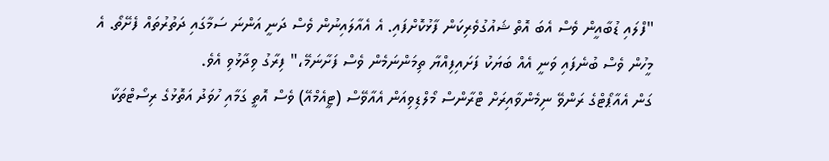"ފްލައި ޑުބާއީން ވެސް އެބަ އޮތް ޝައުގުވެރިކަން ފާޅުކޮށްފައި. އެ އެއާލައިނުން ވެސް ދަނީ އަންނަ ސަމާގައި ދަތުރުތައް ފެށޭތޯ. އެ މީހުން ވެސް ބުނެފައި ވަނީ އެއް ބަޔަކު ފަށައިފިއްޔާ ތިމަންނަމެން ވެސް ފަށާނަމޭ،" ފިރާގު ވިދާޅުވި އެވެ.
ގަން އެއާޕޯޓްގެ ރަންވޭ ނިމެންވާއިރަށް ޓްރާންސް މޯލްޑިވިއަން އެއާވޭސް (ޓީއެމްއޭ) ވެސް އޮތީ ގަމާއި ހުވަދު އަތޮޅުގެ ރިސޯޓްތަކާ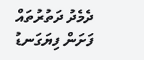ދެމެދު ދަތުރުތައް ފަށަން ފިޔަގަނޑު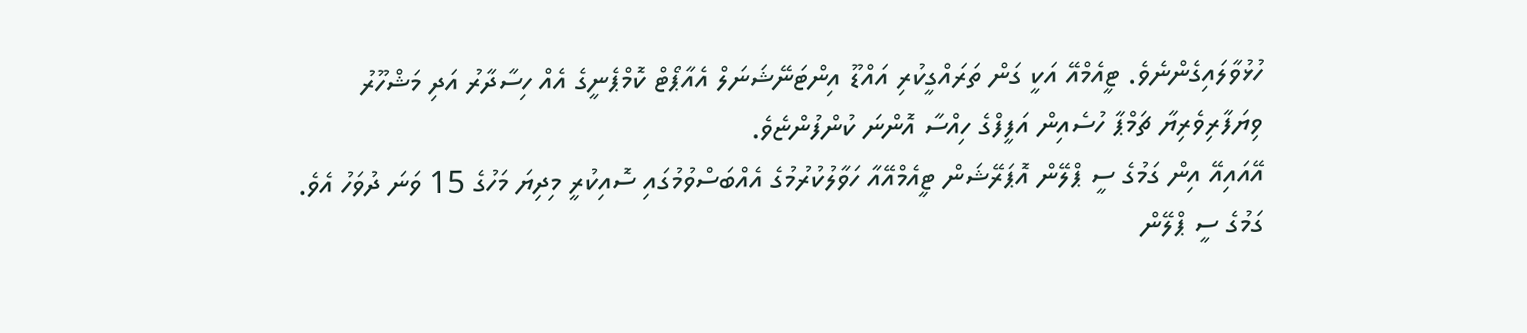ހުޅުވާލައިގެންނެވެ. ޓީއެމްއޭ އަކީ ގަން ތަރައްގީކުރި އައްޑޫ އިންޓަނޭޝަނަލް އެއާޕޯޓް ކޮމްޕެނީގެ އެއް ހިސާދާރު އަދި މަޝްހޫރު ވިޔަފާރިވެރިޔާ ޗަމްޕާ ހުސެއިން އަފީފްގެ ހިއްސާ އޮންނަ ކުންފުންޏެވެ.
އޭއައިއޭ އިން ގަމުގެ ސީ ޕްލޭން އޮޕަރޭޝަން ޓީއެމްއޭއާ ހަވާލުކުރުމުގެ އެއްބަސްވުމުގައި ސޮއިކުރީ މިދިޔަ މަހުގެ 15 ވަނަ ދުވަހު އެވެ.
ގަމުގެ ސީ ޕްލޭން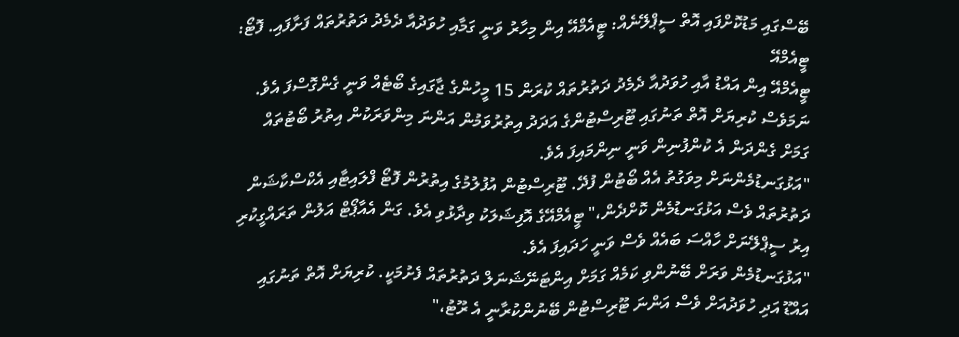ބޭސްގައި މަޑުކޮށްފައި އޮތް ސީޕްލޭނެއް: ޓީއެމްއޭ އިން މިހާރު ވަނީ ގަމާއި ހުވަދުއާ ދެމެދު ދަތުރުތައް ފަށާފައި. ފޮޓޯ: ޓީއެމްއޭ
ޓީއެމްއޭ އިން އައްޑު އާއި ހުވަދުއާ ދެމެދު ދަތުރުތައް ކުރަން 15 މީހުންގެ ޖާގައިގެ ބޯޓެއް ވަނީ ގެންގޮސްފަ އެވެ. ނަމަވެސް ކުރިޔަށް އޮތް ތަނުގައި ޓޫރިސްޓުންގެ އަދަދު އިތުރުވަމުން އަންނަ މިންވަރަކުން އިތުރު ބޯޓުތައް ގަމަށް ގެންދަން އެ ކުންފުނިން ވަނީ ނިންމައިފަ އެވެ.
"އަޅުގަނޑުމެންނަށް މިވަގުތު އެއް ބޯޓުން ފުދޭ. ޓޫރިސްޓުން އުފުލުމުގެ އިތުރުން ފޮޓޯ ފްލައިޓާއި އެކްސްކާޝަން ދަތުރުތައް ވެސް އަޅުގަނޑުމެން ކޮށްދެން،" ޓީއެމްއޭގެ އޮފިޝަލަކު ވިދާޅުވި އެވެ. ގަން އެއާޕޯޓް އަލުން ތަރައްގީކުރި އިރު ސީޕްލޭނަށް ހާއްސަ ބައެއް ވެސް ވަނީ ހަދައިފަ އެވެ.
"އަޅުގަނޑުމެން ވަރަށް ބޭނުންވި ކަމެއް ގަމަށް އިންޓަނޭޝަނަލް ދަތުރުތައް ފެށުމަކީ. ކުރިޔަށް އޮތް ތަނުގައި އައްޑޫ އަދި ހުވަދުއަށް ވެސް އަންނަ ޓޫރިސްޓުން ބޭނުންކުރާނީ އެ ރޫޓު،"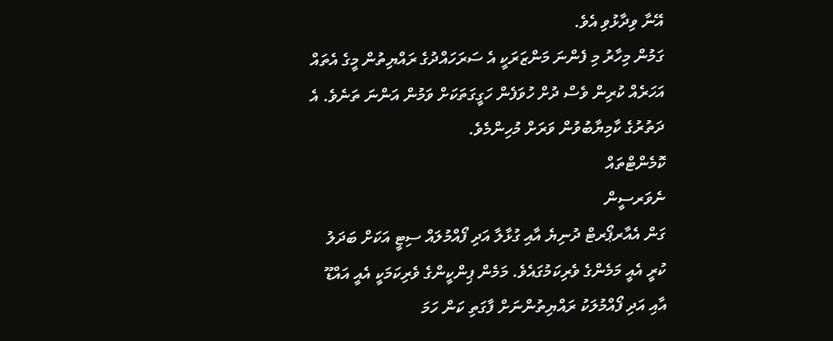އޭނާ ވިދާޅުވި އެވެ.
ގަމުން މިހާރު މި ފެންނަ މަންޒަރަކީ އެ ސަރަހައްދުގެ ރައްޔިތުން މީގެ އެތައް އަހަރެއް ކުރިން ވެސް ދުށް ހުވަފެން ހަގީގަތަކަށް ވަމުން އަންނަ ތަނެވެ. އެ ދަތުރުގެ ކާމިޔާބުވުން ވަރަށް މުހިންމެވެ.
ކޮމެންޓްތައް
ނެވަރސީން
ގަން އެއާރޕޯރޓް ދުނިޔެ އާއި ގުޅާލާ އަދި ފޯއްމުލައް ސިޓީ އަކަށް ބަދަލު ކުރީ އެއީ މަމެންގެ ވެރިކަމުގައެވެ. މަމެން ޕިންކީންގެ ވެރިކަމަކީ އެއީ އައްޑޫ އާއި އަދި ފޯއްމުލަކު ރައްޔިތުންނަށް ފާގަތި ކަން ހަމަ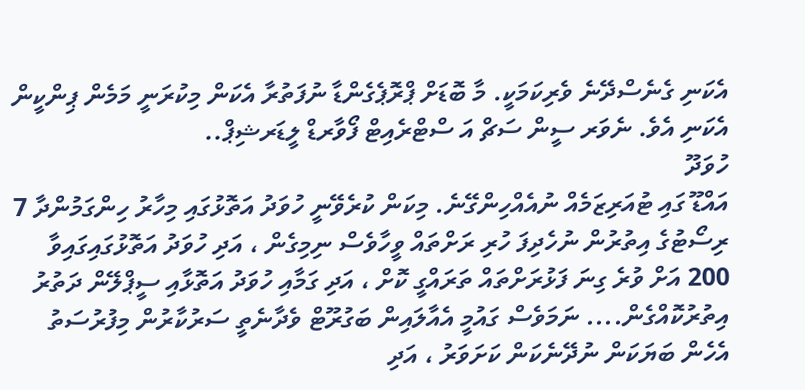އެކަނި ގެނެސްދޭނެ ވެރިކަމަކީ. މާ ބޮޑަށް ޕްރޮޕެގެންޑާ ނުފަތުރާ އެކަން މިކުރަނީ މަމެން ޕިންކީން އެކަނި އެވެ. ނެވަރ ސީން ސަޗް އަ ސްޓްރެއިޓް ފޯވާރޑް ލީޑަރޝިޕް..
ހުވަދޫ
އައްޑޫ ގައި ޓުއަރިޒަމެއް ނުއެއްހިންގޭނެ. މިކަން ކުރެވޭނީ ހުވަދު އަތޮޅުގައި މިހާރު ހިންގަމުންދާ 7 ރިސޯޓުގެ އިތުރުން ނުހެދިފަ ހުރި ރަށްތައް ވީހާވެސް ނިމިގެން ، އަދި ހުވަދު އަތޮޅުގައިގައިވާ 200 އަށް ވުރެ ގިނަ ފަޅުރަށްތައް ތަރައްގީ ކޮށް ، އަދި ގަމާއި ހުވަދު އަތޮޅާއި ސީޕްލޭން ދަތުރު އިތުރުކޮއްގެން.... ނަމަވެސް ގައުމީ އެއާލައިން ބަގުރޫޓް ވެދާނެތީ ސަރުކާރުން މިފުރުސަތު އެހެން ބަޔަކަން ނުދޭނެކަން ކަށަވަރު ، އަދި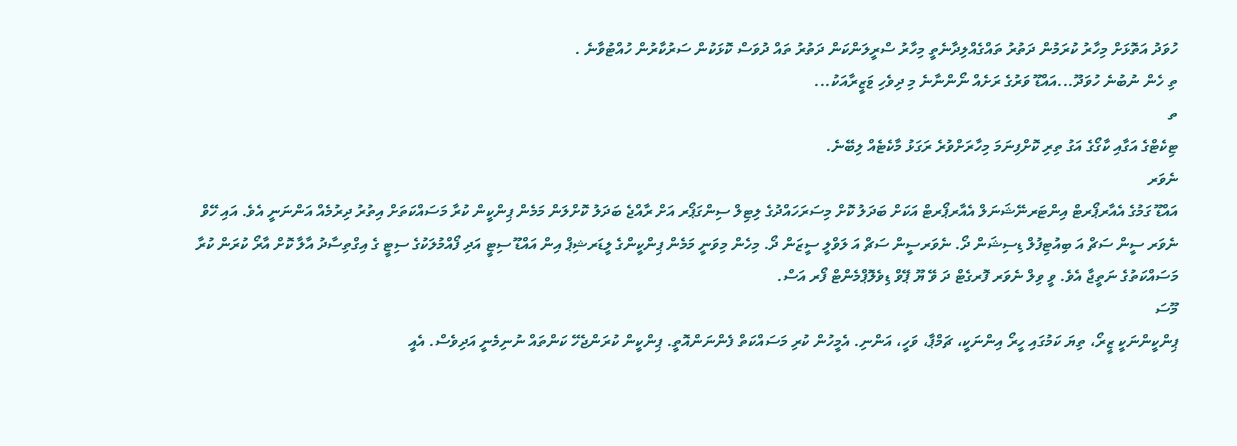ހުވަދު އަތޮޅަށް މިހާރު ކުރަމުން ދަތުރު ތައްގެއްލިދާނެތީ މިހާރު ސްރީލަންކަން ދަތުރު ތައް ދުވަސް ކޮޅަކުން ސަރުކާރުން ހުއްޓުވާނެ .
ތި ހެން ނުބުނެ ހުވަދޫ...އައްޑޫ ވަރުގެ ރަށެއް ނޯންނާނެ މި ދިވެހި ޱަޒީރާއަކު...
ތ
ޓިކެޓްގެ އަގާއި ކާގޯގެ އަގު ތިރި ކޮށްފިނަމަ މިހާރަށްވުރެ ރަގަޅު މާކެޓެއް ލިބޭނެ.
ނެވަރ
އައްޑޫ ގަމުގެ އެއާރޕޯރޓް އިންޓަރނޭޝަނަލް އެއާރޕޯރޓް އަކަށް ބަދަލު ކޮށް މިސަރަހައްދުގެ ލިޓިލް ސިންގަޕޯރ އަށް ރާއްޖެ ބަދަލު ކޮށްލަން މަމެން ޕިންކީން ކުރާ މަސައްކަތަށް އިތުރު ދިރުމެއް އަންނަނީ އެވެ. އައި ހޭވް ނެވަރ ސީން ސަޗް އަ ބިއުޓިފުލް ޑިސިޝަން ދޯ. ނެވަރސީން ސަޗް އަ ލަވްލީ ސީޒަން ދޯ. މިހެން މިވަނީ މަމެން ޕިންކީންގެ ލީޑަރޝިޕް އިން އައްޑޫ ސިޓީ އަދި ފޯއްމުލަކުގެ ސިޓީ ގެ އިގްތިސާދު އާލާ ކޮށް އާރޯ ކުރަން ކުރާ މަސައްކަތުގެ ނަތީޖާ އެވެ. ވީ ވިލް ނެވަރ ފޮރގެޓް ދަ ވޭ ޔޫ ޕޭވް ޑިވެލޮޕްމެންޓް ފޯރ އަސް.
މޫސަ
ޕިންކީންނަކީ ޒީރޯ، ތިޔަ ކަމުގައި ހީރޯ އިންނަކީ، ޗަމްޕާ، ވަހީ، އަންނި. އެމީހުން ކުރި މަސައްކަތް ފެންނަންއޮތީ. ޕިންކީން ކުރަންޖެހޭ ކަންތައް ނުނިމެނީ އަދިވެސް. އެއީ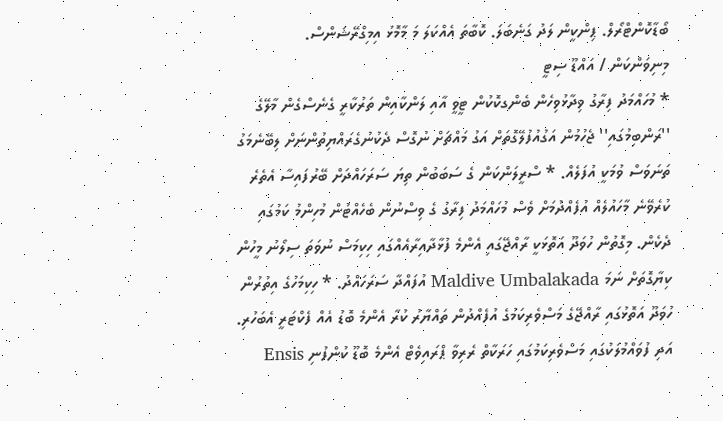ބޯޑާކޮންޓްރޯލް. ޕިންކީން ލަދު ގަނެބަލަ. ކޮބާތަ އެއްކަލަ މަ މާމޮޅު އިމިގްރޭޝަންސް.
މިނިވަންކަން / އައްޑޫ ސިޓީ
* މުހައްމަދު ފިރާގު ވިދާޅުވިހެން ބެންގކޮކުން ޓީވީ އާއި ލަންކާއިން ތަރުކާރީ ގެނެސްގެން މާލޭގެ ''ރަންބިމުގައި'' ޖެހުމުން އަގުއުފުލޭގޮތަށް އަގު މައްޗަށް ނުގޮސް ދެކުނުގެރައްޔިތުންނަށް ލިބޭނެމަގު ތަނަވަސް ވުމަކީ އުފަލެއް. * ސްރީލަންކަން ގެ ސަބަބުން ތިޔަ ސަރަހައްދަށް ބޭރުފައިސާ އެތެރެ ކުރެވޭނެ މާހައުލެއް އުފެއްދުމަށް ވެސް މުހައްމަދު ފިރާގު ގެ ވިސްނުން ބެހެއްޓުން މުހިންމު ކަމުގައި ދެކެން. މިގޮތުން ހުވަދޫ އަތޮޅަކީ ރާއްޖޭގައި އެންމެ ފުޅާދާއިރާއެއްގައި ހިކިމަސް ނުވަތަ ސިލޯނު މީހުން ކިޔާގޮތަށް ނަމަ Maldive Umbalakada އުފައްދާ ސަރަހައްދު. * ހިކިމަހުގެ އިތުރުން ހުވަދޫ އަތޮޅުގައި ރާއްޖޭގެ މަސްވެރިކަމުގެ އުފެއްދުން ތައްޔާރު ކުރާ އެންމެ ބޮޑު އެއް ފެކްޓަރީ އެބަހުރި. އަދި ފުވައްމުލަކުގައި މަސްވެރިކަމުގައި ހަރަކާތް ރެރިވާ ޕްރައިވެޓް އެންމެ ބޮޑޫ ކުންފުނި Ensis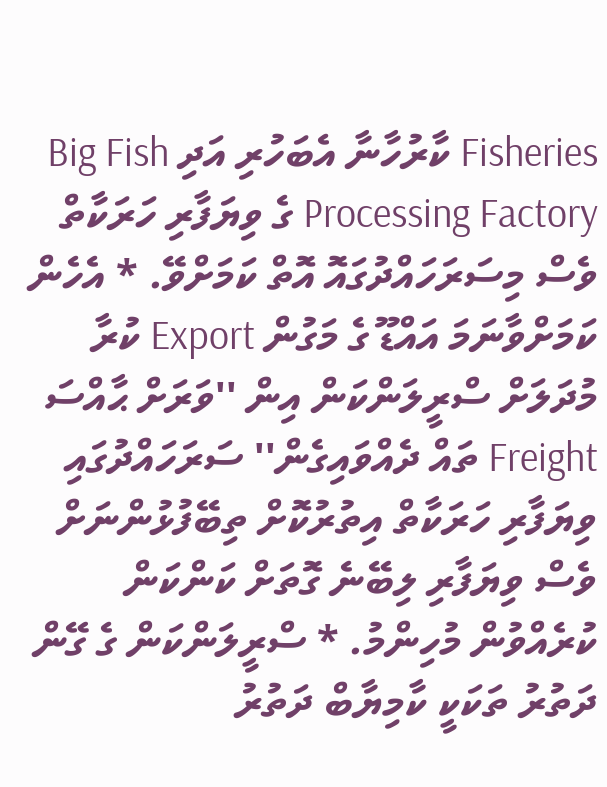Fisheries ކާރުހާނާ އެބަހުރި އަދި Big Fish Processing Factory ގެ ވިޔަފާރި ހަރަކާތް ވެސް މިސަރަހައްދުގައޮ އޮތް ކަމަށްވޭ. * އެހެން ކަމަށްވާނަމަ އައްޑޫ ގެ މަގުން Export ކުރާ މުދަލަށް ސްރީލަންކަން އިން ''ވަރަށް ޙާއްސަ Freight ތައް ދެއްވައިގެން'' ސަރަހައްދުގައި ވިޔަފާރި ހަރަކާތް އިތުރުކޮށް ތިބޭފުޅުންނަށް ވެސް ވިޔަފާރި ލިބޭނެ ގޮތަށް ކަންކަން ކުރެއްވުން މުހިންމު. * ސްރީލަންކަން ގެ ގޭން ދަތުރު ތަކަކީ ކާމިޔާބް ދަތުރު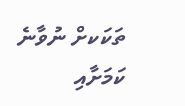ތަކަކށް ނުވާނެ ކަމަށާއި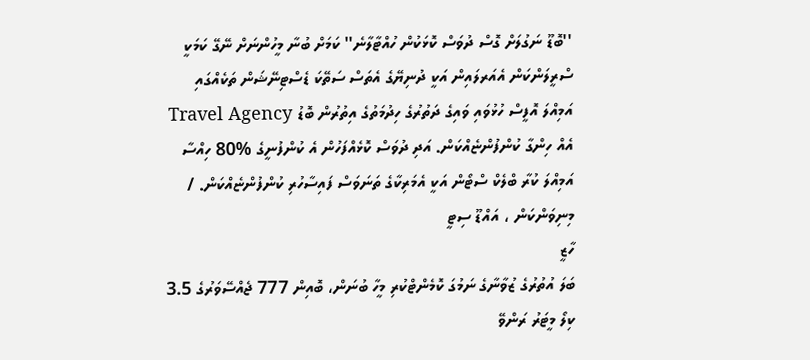''ބޮޑޫ ނަގުލަށް ގޮސް ދުވަސް ކޮޅަކުން ހުއްޓާލާނެ'' ކަމަށް ބުނާ މީހުންނަށް ނޭގޭ ކަމަކީ ސްރީލަންކަން އެއަރލައިން އަކީ ދުނިޔޭގެ އެތަސް ސަތޭކަ ޑެސްޓިނޭޝަން ތަކެއްގައި އަމިއްލަ އޮފީސް ހުޅުވައި ވައިގެ ދަތުރުގެ ހިދުމަތުގެ އިތުރުން ބޮޑު Travel Agency އެއް ހިންގާ ކުންފުންޏެއްކަން. އަދި ދުވަސް ކޮޅެއްފަހުން އެ ކުންފުނީގެ %80 ހިއްސާ އަމިއްލަ ކުރާ ބްލެކް ސްޓޯން އަކީ އެމަރިކާގެ ތަނަވަސް ފައިސާހުރި ކުންފުންޏެއްކަން. / މިނިވަންކަން ، އައްޑޫ ސިޓީ
ހާޒީ
ބަލަ އުތުރުގެ ޒުވާނާގެ ނަމުގަ ކޮމެންޓްކުރި މީހާ ބުނަން، ބޮއިން 777 ޖެއްސޭވަރުގެ 3.5 ކިލޯ މީޓަރު ރަންވޭ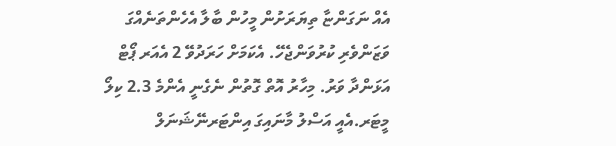އެއް ނަގަންޏާ ތިޔަރަށުން މީހުން ބާލާ އެހެންތަނެއްގަ ވަޒަންވެރި ކުރުވަންޖެހޭ. އެކަމަށް ހަރަދުވޭ 2 އެއަރ ޕޯޓް އަޅަންދާ ވަރު. މިހާރު އޮތް ގޮތުން ނެގެނީ އެންމެ 2.3 ކިލޯ މީޓަރ.އެއީ އަސްލު މާނައިގަ އިންޓަރނޭޝަނަލް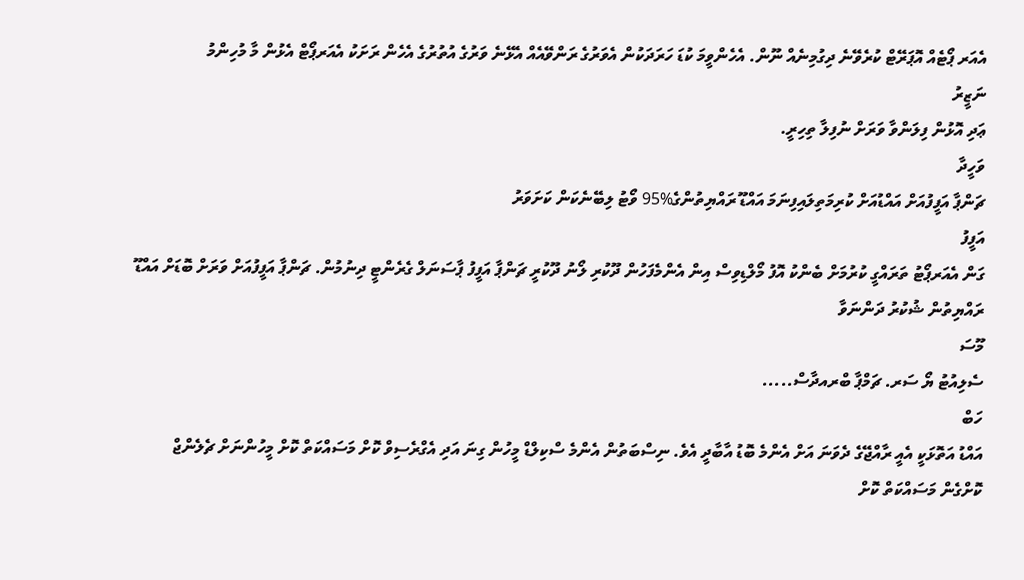އެއަރ ޕޯޓެއް އޮޕަރޭޓް ކުރެވޭނެ ދިގުމިނެއް ނޫން. އެހެންވީމަ ކުޑަ ހަރަދަކުން އެވަރުގެ ރަންވޭއެއް އެޅޭނެ ވަރުގެ އުތުރުގެ އެހެން ރަށަކު އެއަރޕޯޓް އެޅުން މާ މުހިންމު
ނަޒީރު
ޢަދި އޮޅުން ފިލަންވާ ވަރަށް ނުފިލާ ތިހިރީ.
ވަހީދާ
ޗަންޕާ އަފީފުއަށް އައްޑުއަށް ކުރިމަތިލައިފިނަމަ އައްޑޫ ރައްޔިތުންގެ%95 ވޯޓު ލިބޭނެކަން ކަށަވަރު
އަފީފު
ގަން އެއަރޕޯޓު ތަރައްގީ ކުރުމަށް ބެންކު އޮފު މޯލްޑިވިސް އިން އެންމެފަހުން ދޫކުރި ލޯނު ދޫކުރީ ޗަންޕާ އަފީފު ޕާސަނަލް ގެރެންޓީ ދިނުމުން. ޗަންޕާ އަފީފުއަށް ވަރަށް ބޮޑަށް އައްޑޫ ރައްޔިތުން ޝުކުރު ދަންނަވާ
މޫސަ
ސެލިއުޓު ޔޯ ސަރ. ޗަމްޕާ ބްރއދާސް.....
ހަބް
އައްޑު އަތޮޅަކީ އެއީ ރާއްޖޭގެ ދެވަނަ އަށް އެންމެ ބޮޑު އާބާދީ އެވެ. ނިސްބަތުން އެންމެ ސްކިލްޑް މީހުން ގިނަ އަދި އެގްރެސިވް ކޮށް މަސައްކަތް ކޮށް މީހުންނަށް ޗެލެންޖް ކޮށްގެން މަސައްކަތް ކޮށް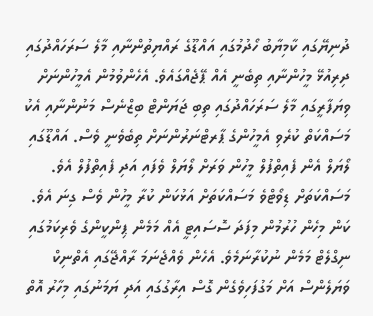ދުނިޔޭގައި ކާމިޔާބު ހޯދުމުގައި އައްޑޫގެ ރައްޔިތުންނާއި މާލެ ސަރަހައްދުގައި ދިރިއުޅޭ މީހުންނާއި ތިބެނީ އެއް ޕޭޖެއްގައެވެ. އެހެންވުމުން އެމީހުންނަށް ވިޔަފާރީގައި މާލެ ސަރަހައްދުގައި ތިބި ޖަޔަންޓް ބިޒްނެސް މަނުންނާއި އެކު މަސައްކަތް ކުރެވި އެމީހުންގެ ޕާރޓްނަރުންނަށް ތިބެވެނީ ވެސް. އައްޑޫގައި ލޯޔަލް އެން ފެއިތްފުލް މީހުން ވަރަށް ލޯޔަލް ވެފައި އަދި ފެއިތްފުލް އެވެ. މަސައްކަތަށް ޑިވޯޓްވެ މަސައްކަތަށް އަޅުކަން ކުރާ މީހުން ވެސް ގިނަ އެވެ. ކަން މިހެން ހުރުމުން މިފަދަ ސޮސައިޓީ އެއް މަމެން ޕިންކީންގެ ވެރިކަމުގައި ނިގްލެޓް މަމެން ނުކުރާނަމެވެ. އެހެން ވެއްޖެނަމަ ރާއްޖޭގައި އެތްނިކް ވަޔަލެންސް އަށް މަގުފަހިވެގެން ގޮސް އިރާގުގައި އަދި ޔަމަނުގައި މިހާރު އޮތް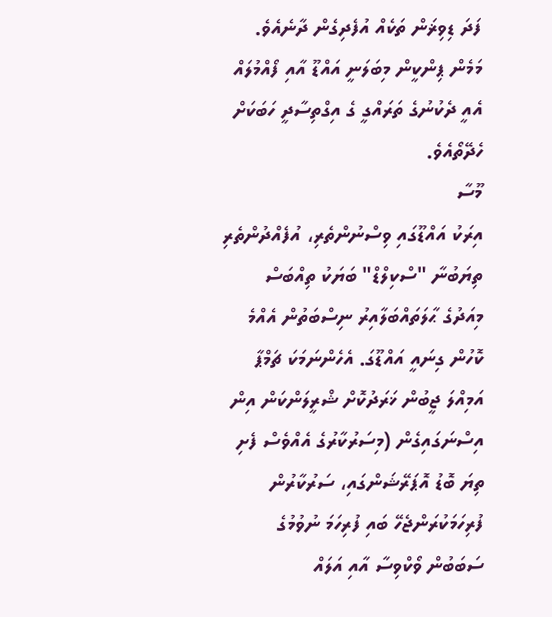ފަދަ ޑިވިޜަން ތަކެއް އުފެދިގެން ދާނެއެވެ. މަމެން ޕިންކީން މިބަލަނީ އައްޑޫ އާއި ފޯއްމުލައް އެއީ ދެކުނުގެ ތަރައްގީ ގެ އިގްތިސާދީ ހަބަކަށް ހެދޭތޯއެވެ.
މޫސާ
އިރަކު އައްޑޫގައި ވިސްނުންތެރި، އުފެއްދުންތެރި ތިޔަބުނާ "ސްކިލްޑް" ބަޔަކު ތިއްބަސް މިއަދުގެ ޙާލަތައްބަލާއިރު ނިސްބަތުން އެއްމެ ކޮހުން ގިނައީ އައްޑޫގަ. އެހެންނަމަކަ ޗަމްޕާ އަމިއްލަ ޖީބުން ޚަރަދުކޮށް ޝްރީލަންކަން އިން އިސްނަގައިގެން (މިސަރުކާރުގެ އެއްވެސް ފެށި ތިޔަ ބޮޑު އޮޕަރޭޝަންގައި، ސަރުކާރުން ފުރިހަމަކުރަންޖެހޭ ބައި ފުރިހަމަ ނުވުމުގެ ސަބަބުން ވޯކްވިސާ އާއި އަލައް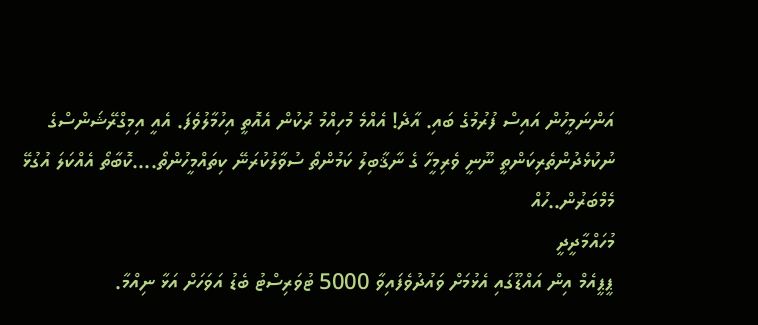އަންނަމީހުން އައިސް ފުރުމުގެ ބައި. އާދެ! އެއްމެ މުހިއްމު ރުކުން އެއޮތީ އިހުމާލުވެފަ. އެއީ އިމިގްރޭޝަންސްގެ ނުކުޅެދުންތެރިކަންތީ ނޫނީ ވެރިމީހާ ގެ ނާޤާބިލު ކަމުންތޯ ސުވާލުކުރަނޭ ކިތައްމީހުންތޯ....ކޮބާތޯ އެއްކަލަ އުގުޅޭ މެމްބަރުން..ހުއް
މުހައްމާދީދީ
ޕީޕީއެމް އިން އައްޑޫގައި އެޅުމަށް ވައުދުވެފައިވާ 5000 ޓުވަރިސްޓު ބެޑު އަވަހަށް އަޅާ ނިއްމާ.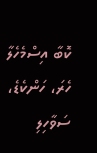ކޮބާ އިސްމެހެލާ ހެރަ، ހަންކެޑެ، ސަވާހިލި